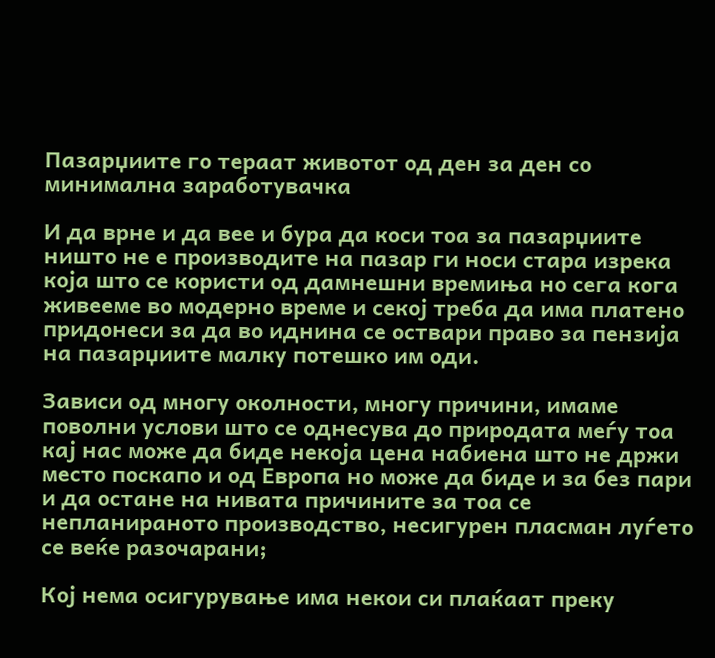Пазарџиите го тераат животот од ден за ден со минимална заработувачка

И да врне и да вее и бура да коси тоа за пазарџиите ништо не е производите на пазар ги носи стара изрека која што се користи од дамнешни времиња но сега кога живееме во модерно време и секој треба да има платено придонеси за да во иднина се оствари право за пензија на пазарџиите малку потешко им оди.

Зависи од многу околности, многу причини, имаме поволни услови што се однесува до природата меѓу тоа кај нас може да биде некоја цена набиена што не држи место поскапо и од Европа но може да биде и за без пари и да остане на нивата причините за тоа се непланираното производство, несигурен пласман луѓето се веќе разочарани;

Кој нема осигурување има некои си плаќаат преку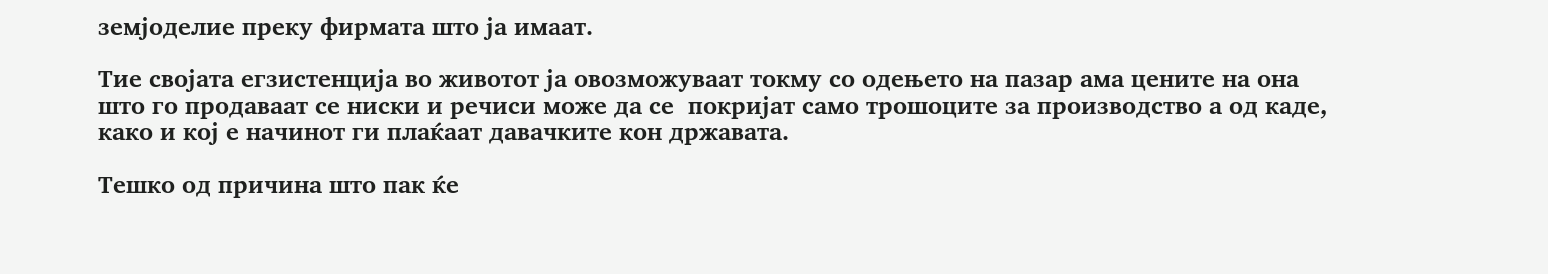земјоделие преку фирмата што ја имаат.

Тие својата егзистенција во животот ја овозможуваат токму со одењето на пазар ама цените на она што го продаваат се ниски и речиси може да се  покријат само трошоците за производство а од каде, како и кој е начинот ги плаќаат давачките кон државата.

Тешко од причина што пак ќе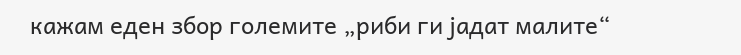кажам еден збор големите „риби ги јадат малите“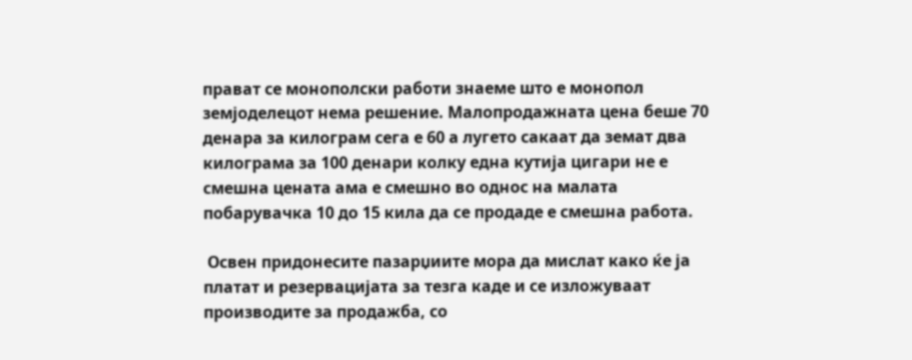прават се монополски работи знаеме што е монопол земјоделецот нема решение. Малопродажната цена беше 70 денара за килограм сега е 60 а лугето сакаат да земат два килограма за 100 денари колку една кутија цигари не е смешна цената ама е смешно во однос на малата побарувачка 10 до 15 кила да се продаде е смешна работа.

 Освен придонесите пазарџиите мора да мислат како ќе ја платат и резервацијата за тезга каде и се изложуваат производите за продажба, со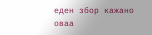еден збор кажано оваа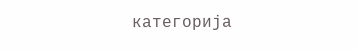категорија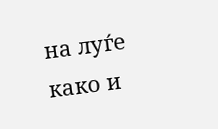на луѓе како и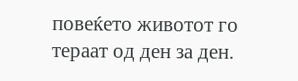повеќето животот го тераат од ден за ден.